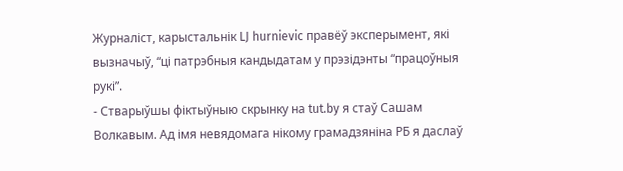Журналіст, карыстальнік LJ hurnievic правёў эксперымент, які вызначыў, “ці патрэбныя кандыдатам у прэзідэнты “працоўныя рукі”.
- Стварыўшы фіктыўныю скрынку на tut.by я стаў Сашам Волкавым. Ад імя невядомага нікому грамадзяніна РБ я даслаў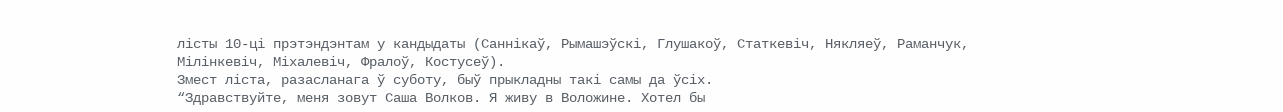лісты 10-ці прэтэндэнтам у кандыдаты (Саннікаў, Рымашэўскі, Глушакоў, Статкевіч, Някляеў, Раманчук, Мілінкевіч, Міхалевіч, Фралоў, Костусеў).
Змест ліста, разасланага ў суботу, быў прыкладны такі самы да ўсіх.
“Здравствуйте, меня зовут Саша Волков. Я живу в Воложине. Хотел бы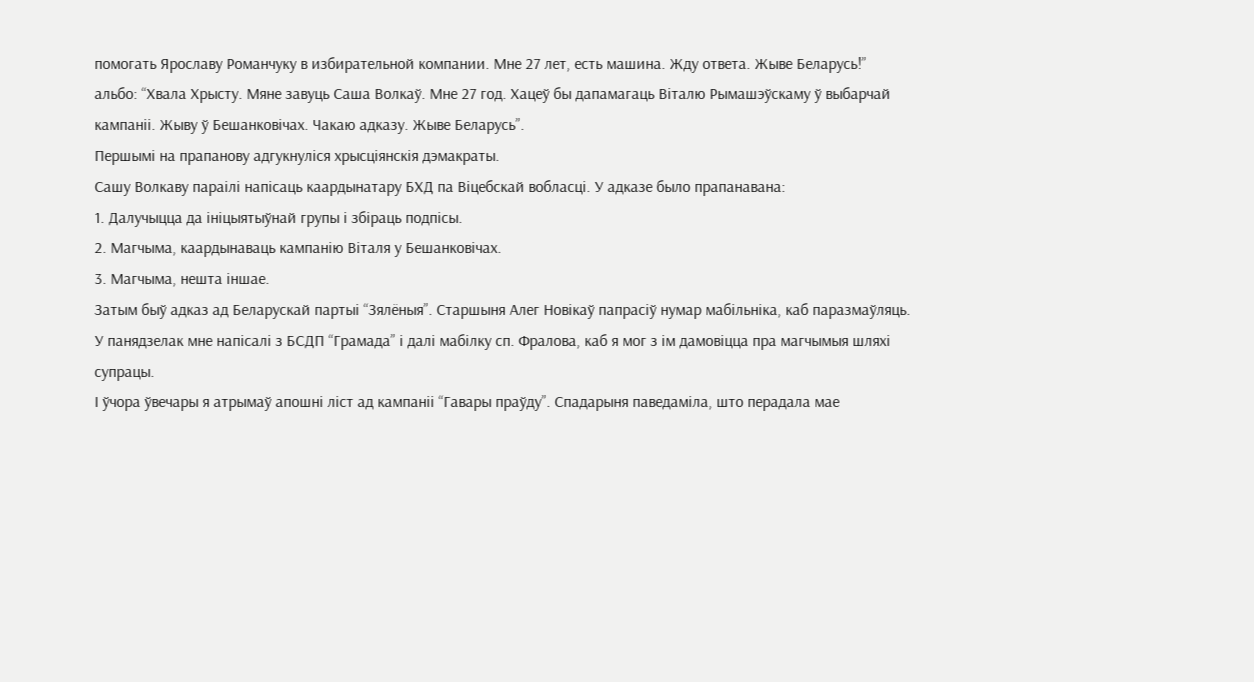помогать Ярославу Романчуку в избирательной компании. Мне 27 лет, есть машина. Жду ответа. Жыве Беларусь!”
альбо: “Хвала Хрысту. Мяне завуць Саша Волкаў. Мне 27 год. Хацеў бы дапамагаць Віталю Рымашэўскаму ў выбарчай кампаніі. Жыву ў Бешанковічах. Чакаю адказу. Жыве Беларусь”.
Першымі на прапанову адгукнуліся хрысціянскія дэмакраты.
Сашу Волкаву параілі напісаць каардынатару БХД па Віцебскай вобласці. У адказе было прапанавана:
1. Далучыцца да ініцыятыўнай групы і збіраць подпісы.
2. Магчыма, каардынаваць кампанію Віталя у Бешанковічах.
3. Магчыма, нешта іншае.
Затым быў адказ ад Беларускай партыі “Зялёныя”. Старшыня Алег Новікаў папрасіў нумар мабільніка, каб паразмаўляць.
У панядзелак мне напісалі з БСДП “Грамада” і далі мабілку сп. Фралова, каб я мог з ім дамовіцца пра магчымыя шляхі супрацы.
І ўчора ўвечары я атрымаў апошні ліст ад кампаніі “Гавары праўду”. Спадарыня паведаміла, што перадала мае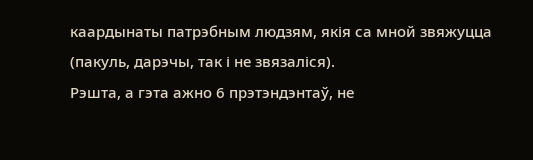каардынаты патрэбным людзям, якія са мной звяжуцца (пакуль, дарэчы, так і не звязаліся).
Рэшта, а гэта ажно 6 прэтэндэнтаў, не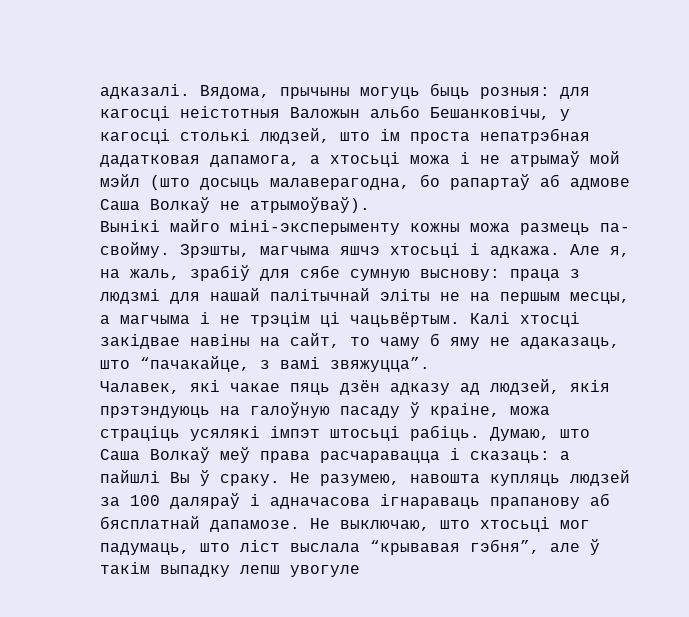адказалі. Вядома, прычыны могуць быць розныя: для кагосці неістотныя Валожын альбо Бешанковічы, у кагосці столькі людзей, што ім проста непатрэбная дадатковая дапамога, а хтосьці можа і не атрымаў мой мэйл (што досыць малаверагодна, бо рапартаў аб адмове Саша Волкаў не атрымоўваў).
Вынікі майго міні-эксперыменту кожны можа размець па-свойму. Зрэшты, магчыма яшчэ хтосьці і адкажа. Але я, на жаль, зрабіў для сябе сумную выснову: праца з людзмі для нашай палітычнай эліты не на першым месцы, а магчыма і не трэцім ці чацьвёртым. Калі хтосці закідвае навіны на сайт, то чаму б яму не адаказаць, што “пачакайце, з вамі звяжуцца”.
Чалавек, які чакае пяць дзён адказу ад людзей, якія прэтэндуюць на галоўную пасаду ў краіне, можа страціць усялякі імпэт штосьці рабіць. Думаю, што Саша Волкаў меў права расчаравацца і сказаць: а пайшлі Вы ў сраку. Не разумею, навошта купляць людзей за 100 даляраў і адначасова ігнараваць прапанову аб бясплатнай дапамозе. Не выключаю, што хтосьці мог падумаць, што ліст выслала “крывавая гэбня”, але ў такім выпадку лепш увогуле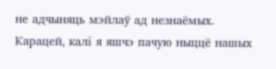не адчыняць мэйлаў ад незнаёмых.
Карацей, калі я яшчэ пачую ныццё нашых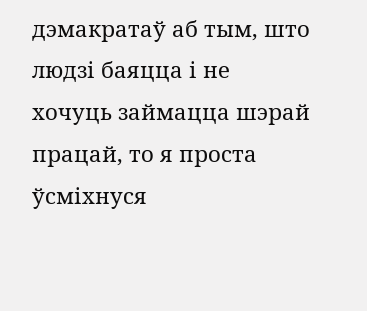дэмакратаў аб тым, што людзі баяцца і не хочуць займацца шэрай працай, то я проста ўсміхнуся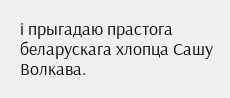і прыгадаю прастога беларускага хлопца Сашу Волкава.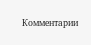Комментарии